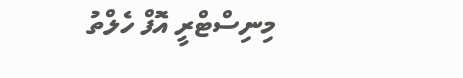މިނިސްޓްރީ އޮފް ހެލްތު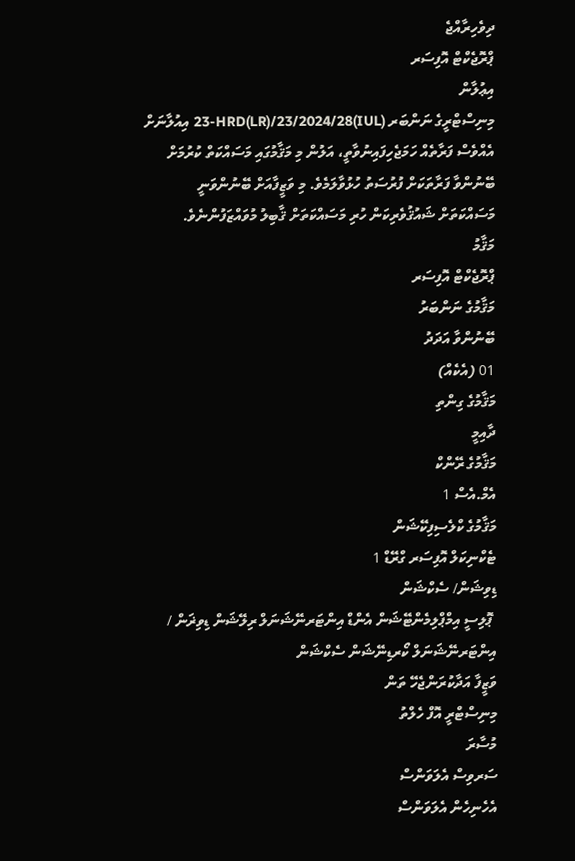ދިވެހިރާއްޖެ
ޕްރޮޖެކްޓް އޮފިސަރ
އިޢުލާން
މިނިސްޓްރީގެ ނަންބަރ (IUL)23-HRD(LR)/23/2024/28 އިއުލާނަށް އެއްވެސް ފަރާތެއް ހަމަޖެހިފައިނުވާތީ، އަލުން މި މަޤާމުގައި މަސައްކަތް ކުރުމަށް ބޭނުންވާ ފަރާތަކަށް ފުރުސަތު ހުޅުވާލަމެވެ. މި ވަޒީފާއަށް ބޭނުންވަނީ މަސައްކަތަށް ޝައުޤުވެރިކަން ހުރި މަސައްކަތަށް ޤާބިލު މުވައްޒަފުންނެވެ.
މަޤާމު
ޕްރޮޖެކްޓް އޮފިސަރ
މަޤާމުގެ ނަންބަރު
ބޭނުންވާ އަދަދު
01 (އެކެއް)
މަޤާމުގެ ގިންތި
ދާއިމީ
މަޤާމުގެ ރޭންކް
އެމް.އެސް 1
މަޤާމުގެ ކްލެސިފިކޭޝަން
ޓެކްނިކަލް އޮފިސަރ ގްރޭޑް 1
ޑިވިޝަން/ ސެކްޝަން
 ޕޮލިސީ އިމްޕްލިމެންޓޭޝަން އެންޑް އިންޓަރނޭޝަނަލް ރިލޭޝަން ޑިވިޜަން / އިންޓަރނޭޝަނަލް ކޯރޑިނޭޝަން ސެކްޝަން
ވަޒީފާ އަދާކުރަންޖެހޭ ތަން
މިނިސްޓްރީ އޮފް ހެލްތު
މުސާރަ
ސަރވިސް އެލަވަންސް
އެހެނިހެން އެލަވަންސް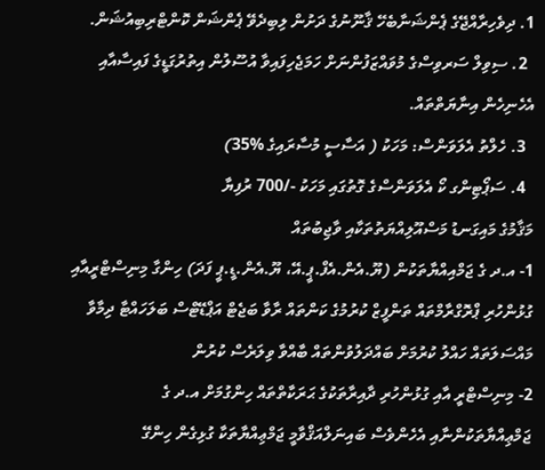1. ދިވެހިރާއްޖޭގެ ޕެންޝަނާބެހޭ ޤާނޫނުގެ ދަށުން ލިބިދެވޭ ޕެންޝަން ކޮންޓްރިބިއުޝަން.
  2. ސިވިލް ސަރވިސްގެ މުވައްޒަފުންނަށް ހަމަޖެހިފައިވާ އުސޫލުން އިތުރުގަޑީގެ ފައިސާއާއި އެހެނިހެން އިނާޔަތްތައް.
  3. ހެލްތު އެލަވަންސް: މަހަކު ( އަސާސީ މުސާރައިގެ %35)
  4. ސަޕޯޓިންގ ކޯ އެލަވަންސްގެ ގޮތުގައި މަހަކު -/700 ރުފިޔާ
މަޤާމުގެ މައިގަނޑު މަސްއޫލިއްޔަތުތަކާއި ވާޖިބުތައް
1- އ.ދ ގެ ޖަމްއިއްޔާތަކުން (ޔޫ.އެން.އެފް.ޕީ.އޭ، ޔޫ.އެން.ޑީ.ޕީ ފަދަ) ހިންގާ މިނިސްޓްރީއާއި ގުޅުންހުރި ޕްރޮގްރާމްތައް ތަންފީޒް ކުރުމުގެ ކަންތައް ރާވާ ބަޖެޓް އަޕްޑޭޓްސް ބަލަހައްޓާ ދިމާވާ މައްސަލަތައް ހައްލު ކުރުމަށް ބައްދަލުވުންތައް ބާއްވާ ވިލަރެސް ކުރުން
2- މިނިސްޓްރީ އާއި ގުޅުންހުރި ދާއިރާތަކުގެ ޙަރަކާތްތައް ހިންގުމަށް އ.ދ ގެ ޖަމްޢިއްޔާތަކުންނާއި އެހެންވެސް ބައިނަލްއަޤްވާމީ ޖަމްޢިއްޔާތަކާ ގުޅިގެން ހިންގޭ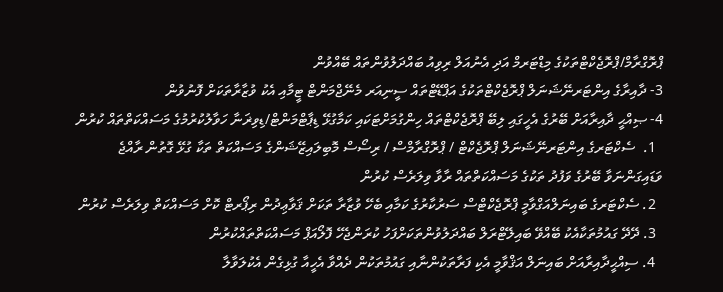ޕްރޮގްރާމް/ޕްރޮޖެކްޓްތަކުގެ މިޑްޓަރމް އަދި އެނުއަލް ރިވިއު ބައްދަލުވުންތައް ބޭއްވުން
3- ދާއިރާގެ އިންޓަރނޭޝަނަލް ޕްރޮޖެކްޓްތަކުގެ އަޕްޑޭޓްތައް ސީނިއަރ މެނޭޖްމަންޓް ޓީމާއި އެކު ވުޒާރާތަކަށް ފޮނުވުން
4- ޞިއްޙީ ދާއިރާއަށް ބޭރުގެ އެހީގައި ލިބޭ ޕްރޮޖެކްޓްތައް ހިންގުމަށްޓަކައި ކަމާގުޅޭ ޑިޕާޓްމަންޓް/ޑިވިޜަނާ ހަވާލުކުރުމުގެ މަސައްކަތްތައް ކުރުން
  1.  ސެކްޓަރގެ އިންޓަރނޭޝަނަލް ޕްރޮޖެކްޓް / ޕްރޮގްރާމްސް / ރިސޯސް މޮބިލައިޒޭޝަންގެ މަސައްކަތް ތަކާ ގުޅޭ ގޮތުން ރާއްޖެ ވަޑައިގަންނަވާ ބޭރުގެ ވަފުދު ތަކުގެ މަސައްކަތްތައް ރާވާ ވިލަރެސް ކުރުން
  2. ސެކްޓަރގެ ބައިނަލްއަގްވާމީ ޕްރޮޖެކްޓްސް ސަރުކާރުގެ ކަމާއި ބެހޭ ވުޒާރާ ތަކަށް ޤަވާޢިދުން ރިޕޯރޓް ކޮށް މަސައްކަތް ވިލަރެސް ކުރުން
  3. ދޭދޭ ގައުމުތަކާއެކު ބޭއްވޭ ބައިލޭޓްރަލް ބައްދަލުވުންތަކަށްފަހު ކުރަންޖެހޭ ފޮލޯއަޕް މަސައްކަތްތައްކުރުން
  4. ސިއްޙީދާއިރާއަށް ބައިނަލް އަޤްވާމީ އެކި ފަރާތަކުންނާއި ގައުމުތަކުން ދެއްވާ އެހީއާ ގުޅިގެން އެކުލަވާލާ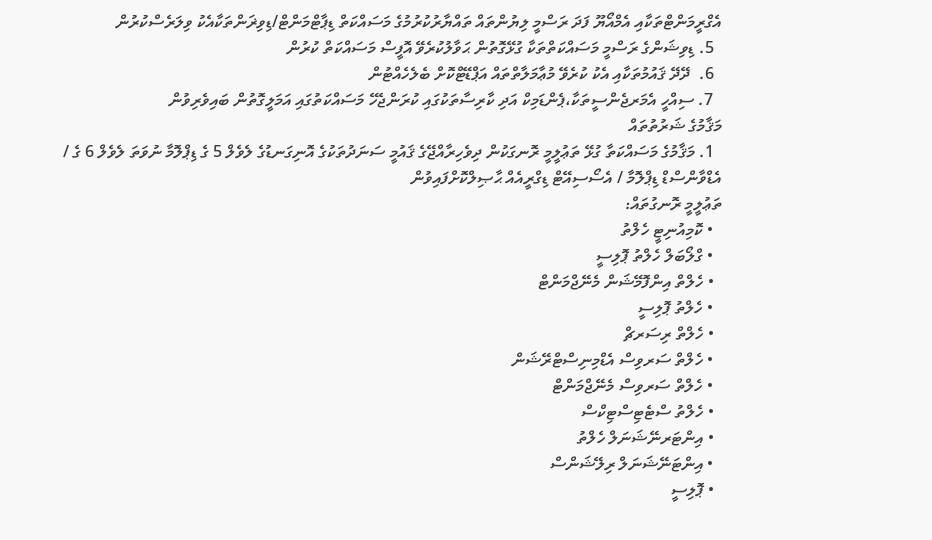އެގްރީމަންޓްތަކާއި އެމްއޯޔޫ ފަދަ ރަސްމީ ލިޔުންތައް ތައްޔާރުކުރުމުގެ މަސައްކަތް ޑިޕާޓްމަންޓް/ޑިވިޜަންތަކާއެކު ވިލަރެސްކުރުން
  5. ޑިވިޝަންގެ ރަސްމީ މަސައްކަތްތަކާ ގުޅޭގޮތުން ޙަވާލުކުރެވޭ އޮފީސް މަސައްކަތް ކުރުން
  6.  ދޭދޭ ޤައުމުތަކާއި އެކު ކުރެވޭ މުޢާމަލާތްތައް އަޕްޑޭޓްކޮށް ބެލެހެއްޓުން
  7. ސިއްހީ އެމަރޖެންސީތަކާ،ޕެންޑަމިކް އަދި ކާރިސާތަކުގައި ކުރަންޖެހޭ މަސައްކަތުގައި އަމަލީގޮތުން ބައިވެރިވުން
މަޤާމުގެ ޝަރުތުތައް
  1. މަޤާމުގެ މަސައްކަތާ ގުޅޭ ތަޢުލީމީ ރޮނގަކުން ދިވެހިރާއްޖޭގެ ޤައުމީ ސަނަދުތަކުގެ އޮނިގަނޑުގެ ލެވެލް 5 ގެ ޑިޕްލޮމާ ނުވަތަ ލެވެލް 6 ގެ / އެޑްވާންސްޑް ޑިޕްލޮމާ / އެސޯސިއޭޓް ޑިގްރީއެއް ޙާޞިލްކޮށްފައިވުން
ތަޢުލީމީ ރޮނގުތައް:
  • ކޮމިއުނިޓީ ހެލްތު
  • ގްލޯބަލް ހެލްތު ޕޮލިސީ
  • ހެލްތް އިންފޮމޭޝަން މެނޭޖްމަންޓް
  • ހެލްތު ޕޮލިސީ
  • ހެލްތް ރިސަރޗް
  • ހެލްތް ސަރވިސް އެޑްމިނިސްޓްރޭޝަން
  • ހެލްތް ސަރވިސް މެނޭޖްމަންޓް
  • ހެލްތު ސްޓެޓިސްޓިކްސް
  • އިންޓަރނޭޝަނަލް ހެލްތު
  • އިންޓަނޭޝަނަލް ރިލޭޝަންސް
  • ޕޮލިސީ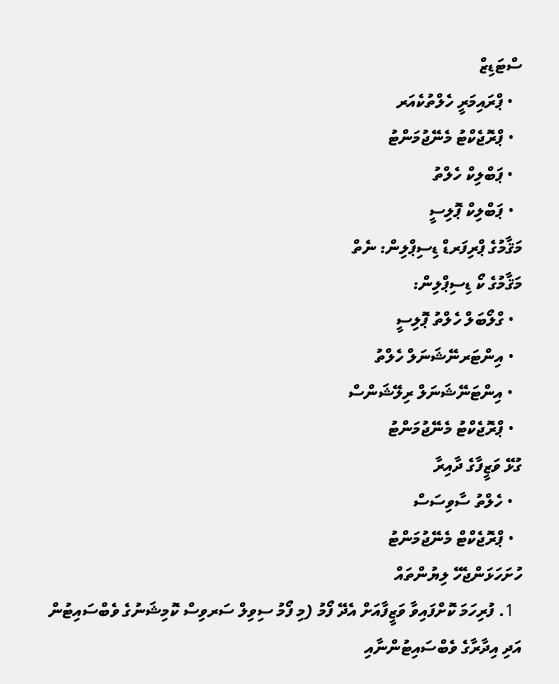ސްޓަޑިޒް
  • ޕްރައިމަރީ ހެލްތުކެއަރ
  • ޕްރޮޖެކްޓު މެނޭޖުމަންޓު
  • ޕަބްލިކް ހެލްތު
  • ޕަބްލިކް ޕޮލިސީ
މަޤާމުގެ ޕްރިފަރޑް ޑިސިޕްލިން: ނެތް
މަޤާމުގެ ކޯ ޑިސިޕްލިން:
  • ގްލޯބަލް ހެލްތު ޕޮލިސީ
  • އިންޓަރނޭޝަނަލް ހެލްތު
  • އިންޓަނޭޝަނަލް ރިލޭޝަންސް
  • ޕްރޮޖެކްޓު މެނޭޖުމަންޓު
ގުޅޭ ވަޒީފާގެ ދާއިރާ
  • ހެލްތު ސާވިސަސް
  • ޕްރޮޖެކްޓް މެނޭޖުމަންޓު
ހުށަހަޅަންޖެހޭ ލިޔުންތައް
  1. ފުރިހަމަ ކޮށްފައިވާ ވަޒީފާއަށް އެދޭ ފޯމު (މި ފޯމު ސިވިލް ސަރވިސް ކޮމިޝަނުގެ ވެބްސައިޓުން އަދި އިދާރާގެ ވެބްސައިޓުންނާއި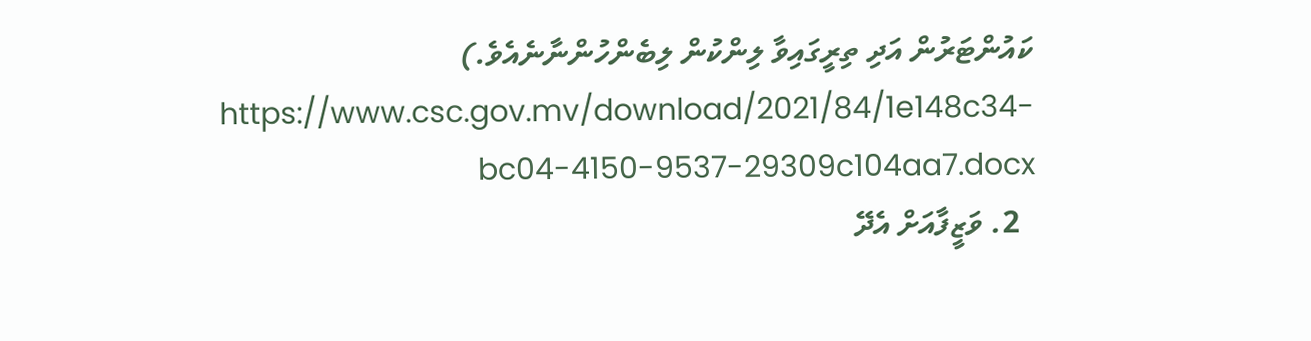ކައުންޓަރުން އަދި ތިރީގައިވާ ލިންކުން ލިބެންހުންނާނެއެވެ.)  https://www.csc.gov.mv/download/2021/84/1e148c34-bc04-4150-9537-29309c104aa7.docx
  2. ވަޒީފާއަށް އެދޭ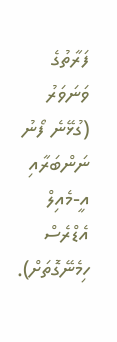ފަރާތުގެ ވަނަވަރު (ގުޅޭނެ ފޯނު ނަންބަރާއި އީ-މެއިލް އެޑްރެސް ހިމެނޭގޮތަށް).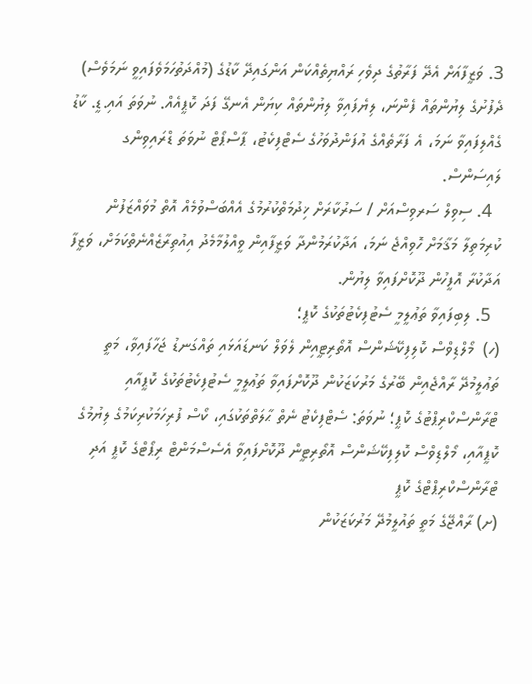3. ވަޒީފާއަށް އެދޭ ފަރާތުގެ ދިވެހި ރައްޔިތެއްކަން އަންގައިދޭ ކާޑުގެ (މުއްދަތުހަމަވެފައިވީ ނަމަވެސް) ދެފުށުގެ ލިޔުންތައް ފެންނަ، ލިޔެފައިވާ ލިޔުންތައް ކިޔަން އެނގޭ ފަދަ ކޮޕީއެއް. ނުވަތަ އައި.ޑީ. ކާޑު ގެއްލިފައިވާ ނަމަ، އެ ފަރާތެއްގެ އުފަންދުވަހުގެ ސެޓްފިކެޓު، ޕާސްޕޯޓް ނުވަތަ ޑްރައިވިންގ ލައިސަންސް.
  4. ސިވިލް ސަރވިސްއަށް / ސަރުކާރަށް ޚިދުމަތްކުރުމުގެ އެއްބަސްވުމެއް އޮތް މުވައްޒަފުން ކުރިމަތިލާ މަޤާމަށް ހޮވިއްޖެ ނަމަ، އަދާކުރަމުންދާ ވަޒީފާއިން ވީއްލުމާމެދު އިއުތިރާޒެއްނެތްކަމަށް، ވަޒީފާ އަދާކުރާ އޮފީހުން ދޫކޮށްފައިވާ ލިޔުން.
  5. ލިބިފައިވާ ތަޢުލީމީ ސެޓުފިކެޓުތަކުގެ ކޮޕީ؛
(ހ)  މޯލްޑިވްސް ކޮލިފިކޭޝަންސް އޮތޯރިޓީއިން ލެވަލް ކަނޑައަޅައި ތައްގަނޑު ޖަހާފައިވާ، މަތީ ތަޢުލީމުދޭ ރާއްޖެއިން ބޭރުގެ މަރުކަޒަކުން ދޫކޮށްފައިވާ ތަޢުލީމީ ސެޓުފިކެޓުތަކުގެ ކޮޕީއާއި ޓްރާންސްކްރިޕްޓުގެ ކޮޕީ؛ ނުވަތަ: ސެޓްފިކެޓު ނެތް ޙާލަތްތަކުގައި، ކޯސް ފުރިހަމަކުރިކަމުގެ ލިޔުމުގެ ކޮޕީއާއި، މޯލްޑިވްސް ކޮލިފިކޭޝަންސް އޮތޯރިޓީން ދޫކޮށްފައިވާ އެސެސްމަންޓް ރިޕޯޓްގެ ކޮޕީ އަދި ޓްރާންސްކްރިޕްޓްގެ ކޮޕީ
(ށ) ރާއްޖޭގެ މަތީ ތައުލީމުދޭ މަރުކަޒަކުން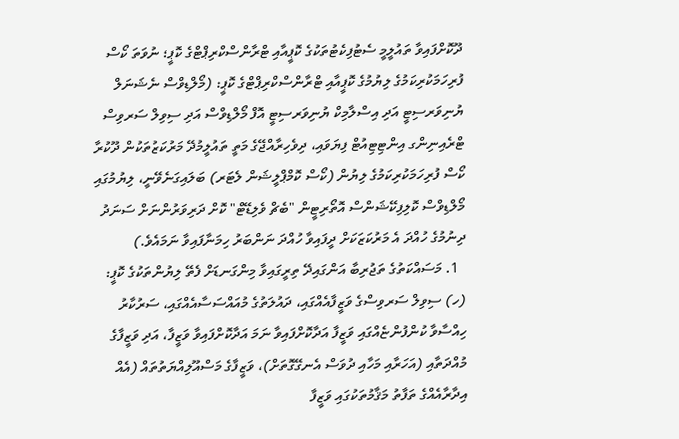ދޫކޮށްފައިވާ ތައުލީމީ ސެޓުފިކެޓުތަކުގެ ކޮޕީއާއި ޓްރާންސްކްރިޕްޓްގެ ކޮޕީ؛ ނުވަތަ ކޯސް ފުރިހަމަކުރިކަމުގެ ލިޔުމުގެ ކޮޕީއާއި ޓްރާންސްކްރިޕްޓްގެ ކޮޕީ: (މޯލްޑިވްސް ނެޝަނަލް ޔުނިވަރސިޓީ އަދި އިސްލާމިކް ޔުނިވަރސިޓީ އޮފް މޯލްޑިވްސް އަދި ސިވިލް ސަރވިސް ޓްރެއިނިންގ އިންޓިޓިއުޓް ފިޔަވައި، ދިވެހިރާއްޖޭގެ މަތީ ތައުލީމުދޭ މަރުކަޒުތަކުން ދޫކުރާ ކޯސް ފުރިހަމަކުރިކަމުގެ ލިޔުން (ކޯސް ކޮމްޕްލީޝަން ލެޓަރ) ބަލައިގަނެވޭނީ، ލިޔުމުގައި މޯލްޑިވްސް ކޮލިފިކޭޝަންސް އޮތޯރިޓީން "ބެޗް ވެލިޑޭޓް" ކޮށް ދަރިވަރުންނަށް ސަނަދު ދިނުމުގެ ހުއްދަ އެ މަރުކަޒަކަށް ދީފައިވާ ހުއްދަ ނަންބަރު ހިމަނާފައިވާ ނަމައެވެ.)
  1. މަސައްކަތުގެ ތަޖުރިބާ އަންގައިދޭ ތިރީގައިވާ މިންގަނޑަށް ފެތޭ ލިޔުންތަކުގެ ކޮޕީ:
(ހ) ސިވިލް ސަރވިސްގެ ވަޒީފާއެއްގައި، ދައުލަތުގެ މުއައްސަސާއެއްގައި، ސަރުކާރު ހިއްސާވާ ކުންފުންޏެއްގައި ވަޒީފާ އަދާކޮށްފައިވާ ނަމަ އަދާކޮށްފައިވާ ވަޒީފާ، އަދި ވަޒީފާގެ މުއްދަތާއި (އަހަރާއި މަހާއި ދުވަސް އެނގޭގޮތަށް)، ވަޒީފާގެ މަސްއޫލިއްޔަތުތައް (އެއް އިދާރާއެއްގެ ތަފާތު މަޤާމުތަކުގައި ވަޒީފާ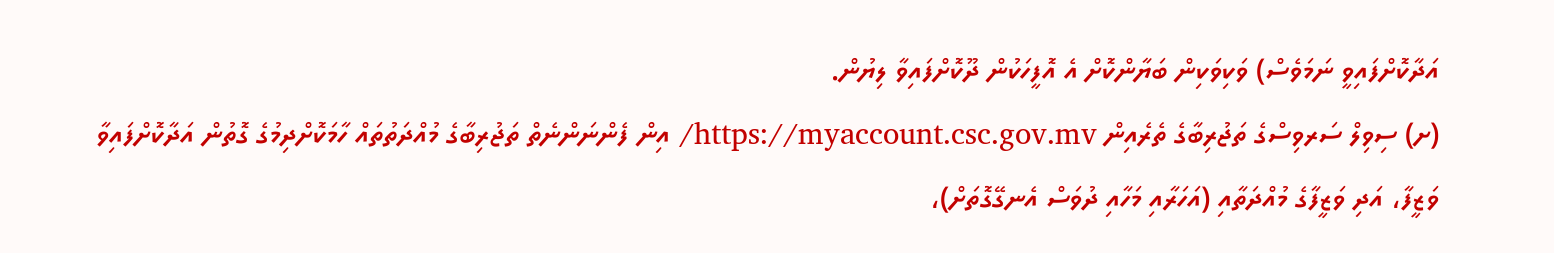އަދާކޮށްފައިވީ ނަމަވެސް) ވަކިވަކިން ބަޔާންކޮށް އެ އޮފީހަކުން ދޫކޮށްފައިވާ ލިޔުން.
(ށ) ސިވިލް ސަރވިސްގެ ތަޖުރިބާގެ ތެރެއިން https://myaccount.csc.gov.mv/ އިން ފެންނަންނެތް ތަޖުރިބާގެ މުއްދަތުތައް ހާމަކޮށްދިމުގެ ގޮތުން އަދާކޮށްފައިވާ ވަޒީފާ، އަދި ވަޒީފާގެ މުއްދަތާއި (އަހަރާއި މަހާއި ދުވަސް އެނގޭގޮތަށް)،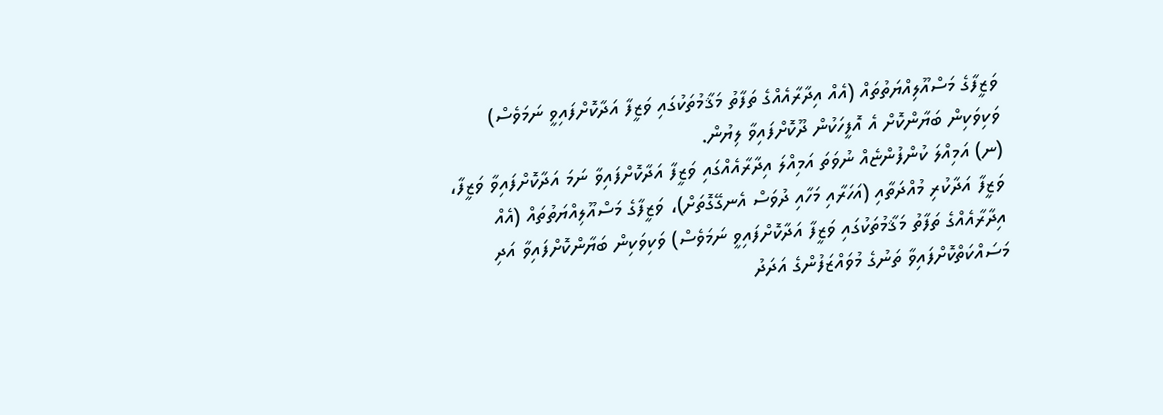ވަޒީފާގެ މަސްއޫލިއްޔަތުތައް (އެއް އިދާރާއެއްގެ ތަފާތު މަޤާމުތަކުގައި ވަޒީފާ އަދާކޮށްފައިވީ ނަމަވެސް) ވަކިވަކިން ބަޔާންކޮށް އެ އޮފީހަކުން ދޫކޮށްފައިވާ ލިޔުން.
(ނ) އަމިއްލަ ކުންފުންޏެއް ނުވަތަ އަމިއްލަ އިދާރާއެއްގައި ވަޒީފާ އަދާކޮށްފައިވާ ނަމަ އަދާކޮށްފައިވާ ވަޒީފާ، ވަޒީފާ އަދާކުރި މުއްދަތާއި (އަހަރާއި މަހާއި ދުވަސް އެނގޭގޮތަށް)، ވަޒީފާގެ މަސްއޫލިއްޔަތުތައް (އެއް އިދާރާއެއްގެ ތަފާތު މަޤާމުތަކުގައި ވަޒީފާ އަދާކޮށްފައިވީ ނަމަވެސް) ވަކިވަކިން ބަޔާންކޮށްފައިވާ އަދި މަސައްކަތްކޮށްފައިވާ ތަނުގެ މުވައްޒަފުންގެ އަދަދު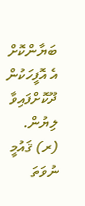ބަޔާންކޮށް އެ އޮފީހަކުން ދޫކޮށްފައިވާ ލިޔުން.
(ރ) ޤައުމީ ނުވަތަ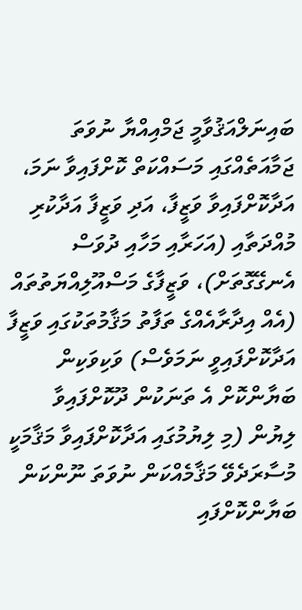ބައިނަލްއަޤުވާމީ ޖަމްއިއްޔާ ނުވަތަ ޖަމާއަތެއްގައި މަސައްކަތް ކޮށްފައިވާ ނަމަ، އަދާކޮށްފައިވާ ވަޒީފާ، އަދި ވަޒީފާ އަދާކުރި މުއްދަތާއި (އަހަރާއި މަހާއި ދުވަސް އެނގޭގޮތަށް)، ވަޒީފާގެ މަސްއޫލިއްޔަތުތައް (އެއް އިދާރާއެއްގެ ތަފާތު މަޤާމުތަކުގައި ވަޒީފާ އަދާކޮށްފައިވީ ނަމަވެސް) ވަކިވަކިން ބަޔާންކޮށް އެ ތަނަކުން ދޫކޮށްފައިވާ ލިޔުން (މި ލިޔުމުގައި އަދާކޮށްފައިވާ މަޤާމަކީ މުސާރަދެވޭ މަޤާމެއްކަން ނުވަތަ ނޫންކަން ބަޔާންކޮށްފައި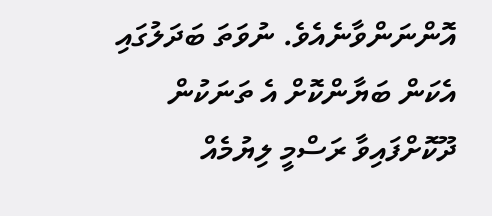އޮންނަންވާނެއެވެ. ނުވަތަ ބަދަލުގައި އެކަން ބަޔާންކޮށް އެ ތަނަކުން ދޫކޮށްފައިވާ ރަސްމީ ލިޔުމެއް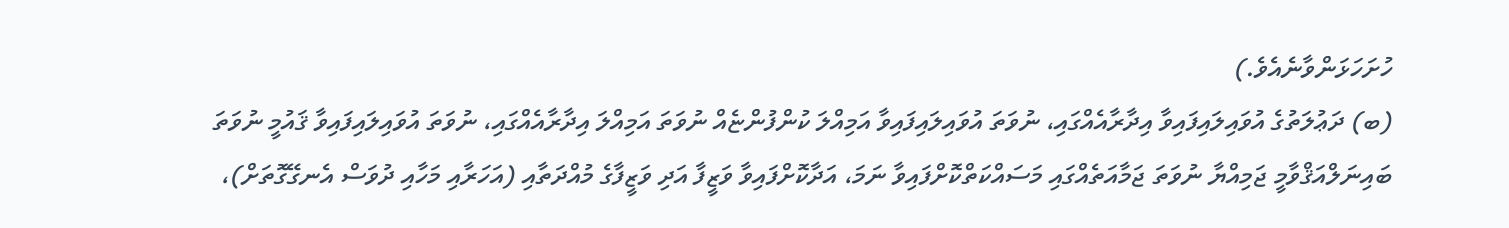ހުށަހަޅަންވާނެއެވެ.)
(ބ) ދަޢުލަތުގެ އުވައިލައިފައިވާ އިދާރާއެއްގައި، ނުވަތަ އުވައިލައިފައިވާ އަމިއްލަ ކުންފުންޏެއް ނުވަތަ އަމިއްލަ އިދާރާއެއްގައި، ނުވަތަ އުވައިލައިފައިވާ ޤައުމީ ނުވަތަ ބައިނަލްއަޤްވާމީ ޖަމިއްޔާ ނުވަތަ ޖަމާއަތެއްގައި މަސައްކަތްކޮށްފައިވާ ނަމަ، އަދާކޮށްފައިވާ ވަޒީފާ އަދި ވަޒީފާގެ މުއްދަތާއި (އަހަރާއި މަހާއި ދުވަސް އެނގޭގޮތަށް)،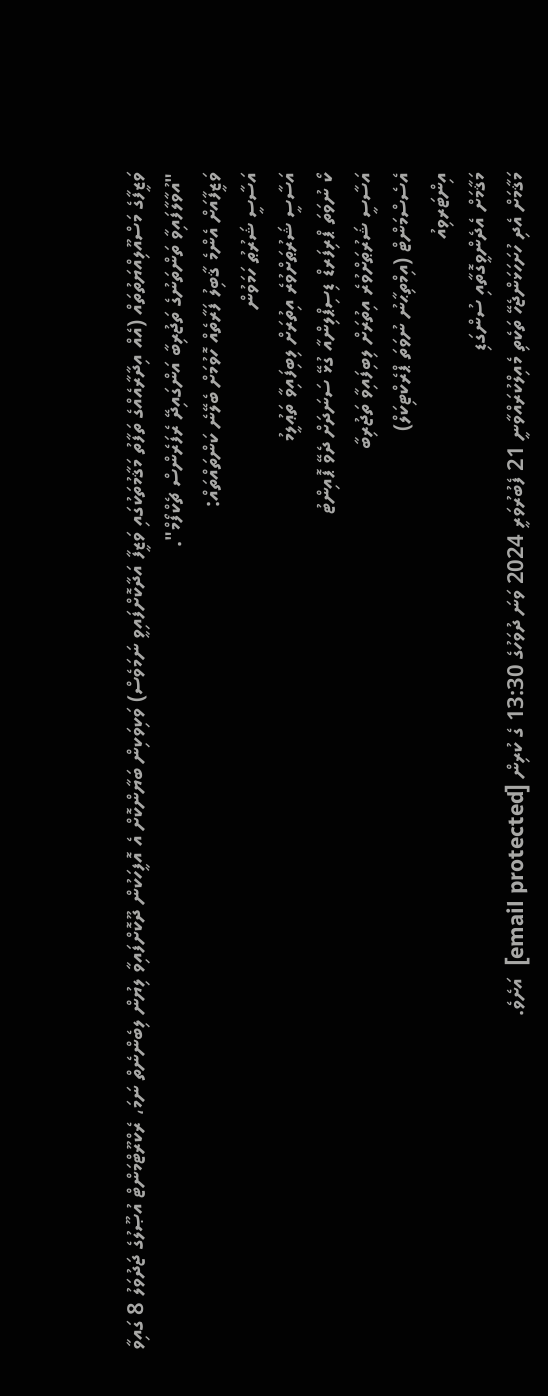ވަޒީފާގެ މަސްއޫލިއްޔަތުތައް (އެއް އިދާރާއެއްގެ ތަފާތު މަޤާމުތަކުގައި ވަޒީފާ އަދާކޮށްފައިވީ ނަމަވެސް) ވަކިވަކިން ބަޔާންކޮށް އެ އޮފީހަކުން ދޫކޮށްފައިވާ ލިޔުން ލިބެންނެތް ނަމަ، ރެކްރޫޓްމަންޓް އުޞޫލުގެ ޖަދުވަލު 8 ގައިވާ "އުވާލާފައިވާ ތަންތަނުގެ ތަޖުރިބާ އަންގައިދޭ ރެފަރެންސް ޗެކްފޯމް".
ވަޒީފާއަށް އެންމެ ޤާބިލު ފަރާތެއް ހޮވުމަށް ބެލޭނެ ކަންތައްތައް:
އަސާސީ ޝަރުޠު ހަމަވުން
އަސާސީ ޝަރުޠަށްވުރެ އިތުރަށް ލިބިފައިވާ ތަޢުލީމު
ކޯ ނުވަތަ ޕްރިފަރޑް ޑިސިޕްލިންއާ ގުޅޭ ސަނަދަށް ދެވޭ ޕޮއިންޓު
އަސާސީ ޝަރުޠަށްވުރެ އިތުރަށް ލިބިފައިވާ ތަޖުރިބާ
އެސެސްމަންޓް (އިމްތިޙާނު ނުވަތަ ޕްރެކްޓިކަލް)
އިންޓަރވިއު
މަޤާމަށް އެދެންވީގޮތާއި ސުންގަޑި
މަޤާމަށް އެދި ހުށަހަޅަންޖެހޭ ތަކެތި މެއިލްކުރައްވާނީ 21 ފެބުރުވަރީ 2024 ވަނަ ދުވަހުގެ 13:30 ގެ ކުރިން [email protected]  އަށެވެ.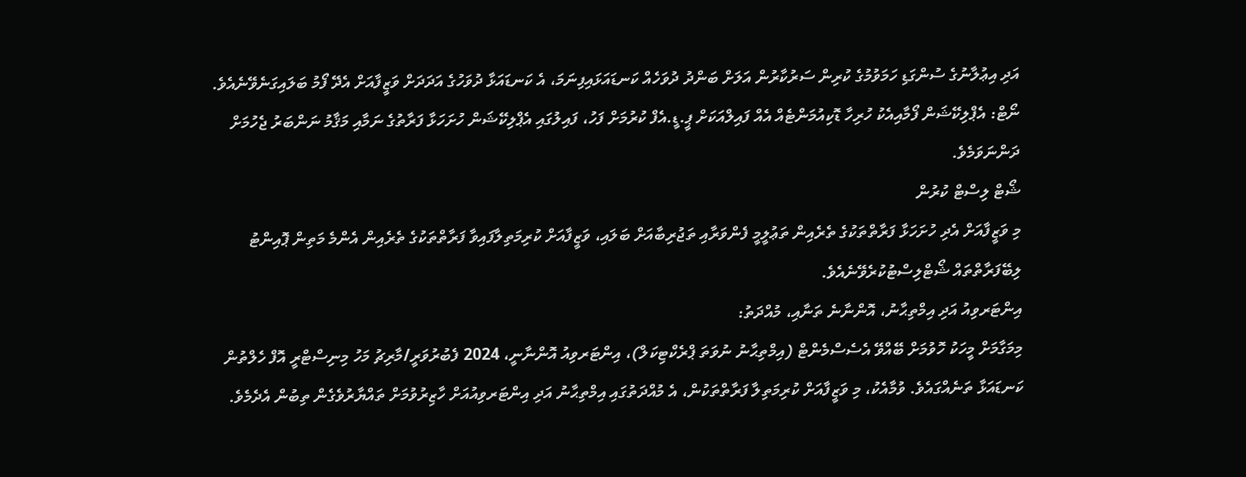އަދި އިޢުލާނުގެ ސުންގަޑި ހަމަވުމުގެ ކުރިން ސަރުކާރުން އަލަށް ބަންދު ދުވަހެއް ކަނޑައަޅައިފިނަމަ، އެ ކަނޑައަޅާ ދުވަހުގެ އަދަދަށް ވަޒީފާއަށް އެދޭ ފޯމު ބަލައިގަނެވޭނެއެވެ.
ނޯޓް: އެޕްލިކޭޝަން ފޯމާއިއެކު ހުރިހާ ޑޮކިއުމަންޓެއް އެއް ފައިލްއަކަށް ޕީ.ޑީ.އެފް ކުރުމަށް ފަހު، ފައިލުގައި އެޕްލިކޭޝަން ހުށަހަޅާ ފަރާތުގެ ނަމާއި މަޤާމު ނަންބަރު ޖެހުމަށް ދަންނަވަމެވެ.
ޝޯޓް ލިސްޓް ކުރުން
މި ވަޒީފާއަށް އެދި ހުށަހަޅާ ފަރާތްތަކުގެ ތެރެއިން ތަޢުލީމީ ފެންވަރާއި ތަޖުރިބާއަށް ބަލައި، ވަޒީފާއަށް ކުރިމަތިލާފައިވާ ފަރާތްތަކުގެ ތެރެއިން އެންމެ މަތިން ޕޮއިންޓު ލިބޭފަރާތްތައް ޝޯޓްލިސްޓުކުރެވޭނެއެވެ.
އިންޓަރވިއު އަދި އިމްތިޙާނު، އޮންނާނެ ތަނާއި، މުއްދަތު:
މިމަގާމަށް މީހަކު ހޮވުމަށް ބޭއްވޭ އެސެސްމެންޓް (އިމްތިޙާނު ނުވަތަ ޕްރެކްޓިކަލް)، އިންޓަރވިއު އޮންނާނީ، 2024 ފެބުރުވަރީ/މާރިޗު މަހު މިނިސްޓްރީ އޮފް ހެލްތުން ކަނޑައަޅާ ތަނެއްގައެވެ. ވުމާއެކު، މި ވަޒީފާއަށް ކުރިމަތިލާ ފަރާތްތަކުން، އެ މުއްދަތުގައި އިމްތިޙާނު އަދި އިންޓަރވިއުއަށް ހާޒިރުވުމަށް ތައްޔާރުވެގެން ތިބުން އެދެމެވެ.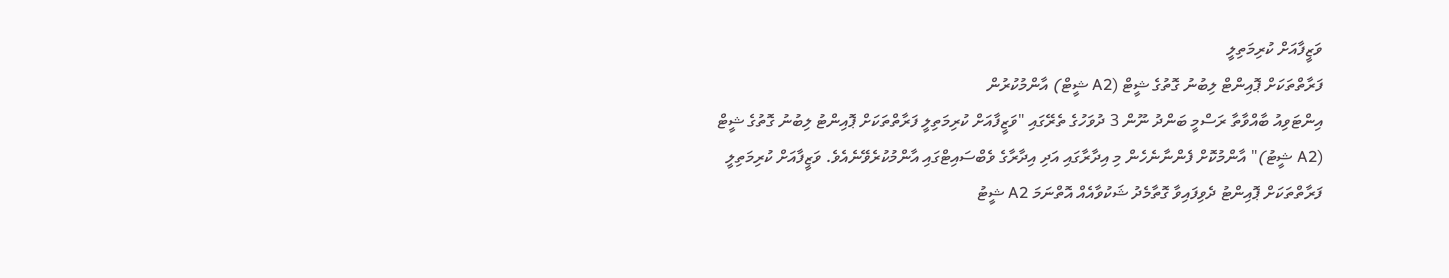ވަޒީފާއަށް ކުރިމަތިލީ
ފަރާތްތަކަށް ޕޮއިންޓް ލިބުނު ގޮތުގެ ޝީޓް (A2 ޝީޓް) އާންމުކުރުން
އިންޓަވިއު ބާއްވާތާ ރަސްމީ ބަންދު ނޫން 3 ދުވަހުގެ ތެރޭގައި "ވަޒީފާއަށް ކުރިމަތިލީ ފަރާތްތަކަށް ޕޮއިންޓު ލިބުނު ގޮތުގެ ޝީޓް (A2 ޝީޓު)" އާންމުކޮށް ފެންނާނެހެން މި އިދާރާގައި އަދި އިދާރާގެ ވެބްސައިޓްގައި އާންމުކުރެވޭނެއެވެ. ވަޒީފާއަށް ކުރިމަތިލީ ފަރާތްތަކަށް ޕޮއިންޓު ދެވިފައިވާ ގޮތާމެދު ޝަކުވާއެއް އޮތްނަމަ A2 ޝީޓު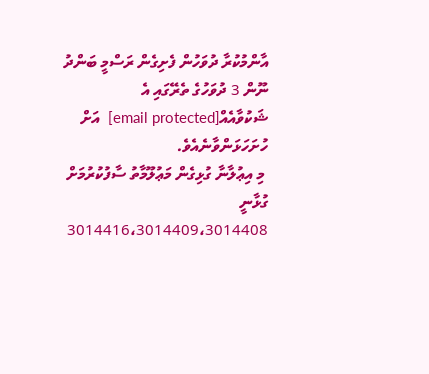އާންމުކުރާ ދުވަހުން ފެށިގެން ރަސްމީ ބަންދު ނޫން 3 ދުވަހުގެ ތެރޭގައި އެ ޝަކުވާއެއް[email protected]  އަށް ހުށަހަޅަންވާނެއެވެ.
 މި އިޢުލާނާ ގުޅިގެން މަޢުލޫމާތު ސާފުކުރުމަށް ގުޅާނީ 3014416،3014409،3014408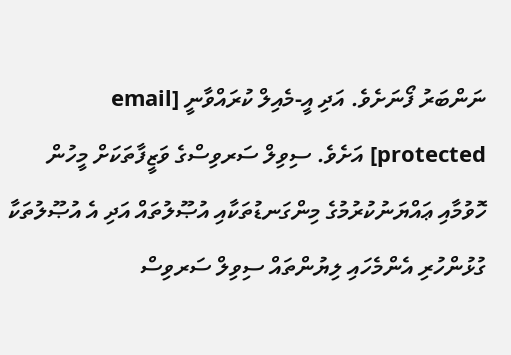ނަންބަރު ފޯނަށެވެ. އަދި އީ-މެއިލް ކުރައްވާނީ [email protected] އަށެވެ. ސިވިލް ސަރވިސްގެ ވަޒީފާތަކަށް މީހުން ހޮވުމާއި ޢައްޔަނުކުރުމުގެ މިންގަނޑުތަކާއި އުޞޫލުތައް އަދި އެ އުޞޫލުތަކާ ގުޅުންހުރި އެންމެހައި ލިޔުންތައް ސިވިލް ސަރވިސް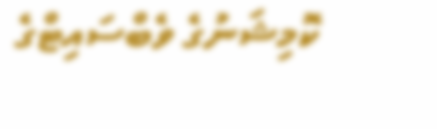ކޮމިޝަނުގެ ވެބްސައިޓްގެ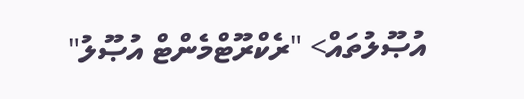އުޞޫލުތައް> "ރެކްރޫޓްމެންޓް އުޞޫލު"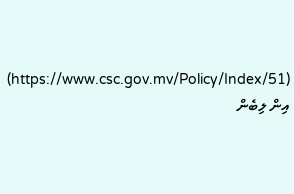(https://www.csc.gov.mv/Policy/Index/51) އިން ލިބެން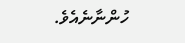ހުންނާނެއެވެ.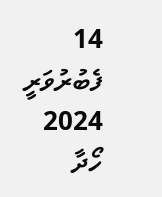14 ފެބުރުވަރީ 2024
ހޯދާ